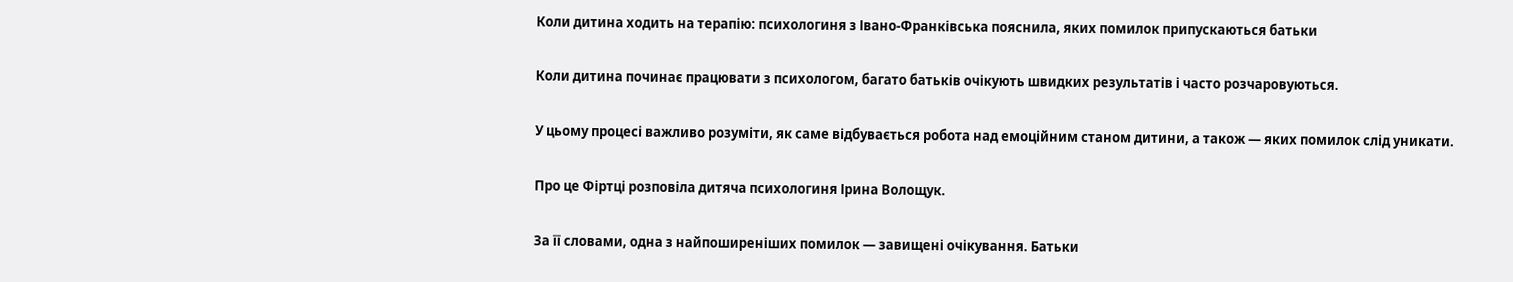Коли дитина ходить на терапію: психологиня з Івано-Франківська пояснила, яких помилок припускаються батьки

Коли дитина починає працювати з психологом, багато батьків очікують швидких результатів і часто розчаровуються.

У цьому процесі важливо розуміти, як саме відбувається робота над емоційним станом дитини, а також — яких помилок слід уникати.

Про це Фіртці розповіла дитяча психологиня Ірина Волощук.

За її словами, одна з найпоширеніших помилок — завищені очікування. Батьки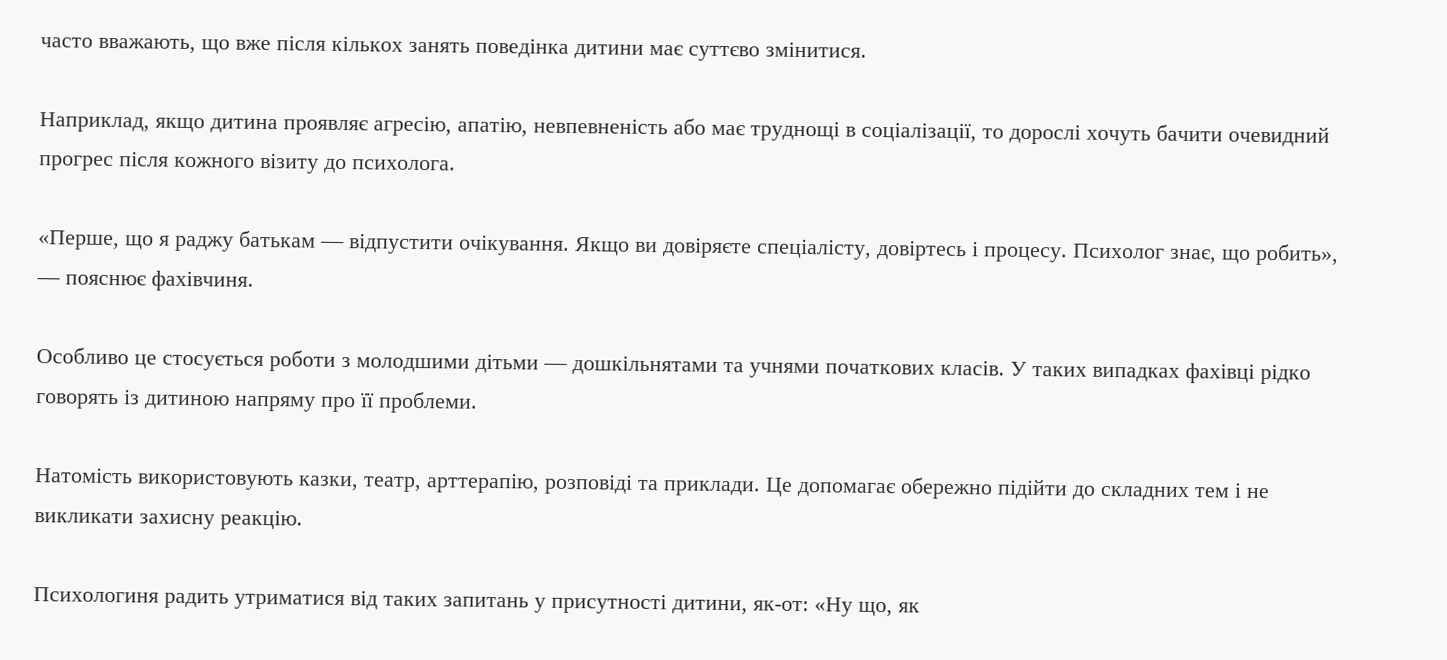часто вважають, що вже після кількох занять поведінка дитини має суттєво змінитися.

Наприклад, якщо дитина проявляє агресію, апатію, невпевненість або має труднощі в соціалізації, то дорослі хочуть бачити очевидний прогрес після кожного візиту до психолога.

«Перше, що я раджу батькам — відпустити очікування. Якщо ви довіряєте спеціалісту, довіртесь і процесу. Психолог знає, що робить», — пояснює фахівчиня.

Особливо це стосується роботи з молодшими дітьми — дошкільнятами та учнями початкових класів. У таких випадках фахівці рідко говорять із дитиною напряму про її проблеми.

Натомість використовують казки, театр, арттерапію, розповіді та приклади. Це допомагає обережно підійти до складних тем і не викликати захисну реакцію.

Психологиня радить утриматися від таких запитань у присутності дитини, як-от: «Ну що, як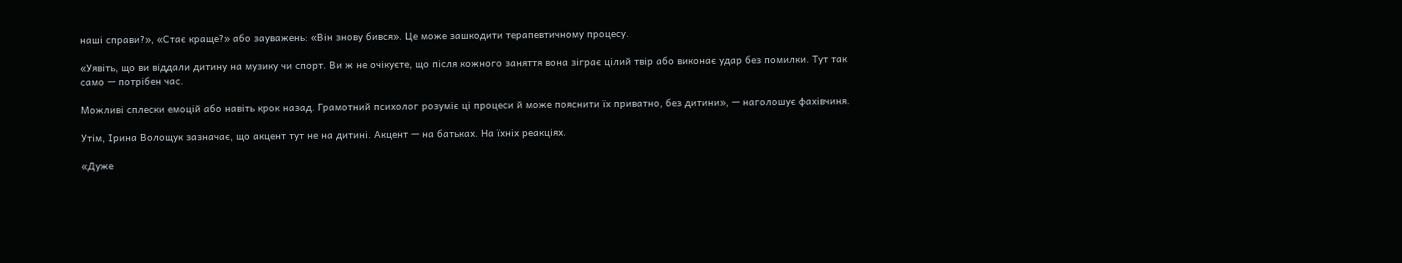наші справи?», «Стає краще?» або зауважень: «Він знову бився». Це може зашкодити терапевтичному процесу.

«Уявіть, що ви віддали дитину на музику чи спорт. Ви ж не очікуєте, що після кожного заняття вона зіграє цілий твір або виконає удар без помилки. Тут так само — потрібен час.

Можливі сплески емоцій або навіть крок назад. Грамотний психолог розуміє ці процеси й може пояснити їх приватно, без дитини», — наголошує фахівчиня.

Утім, Ірина Волощук зазначає, що акцент тут не на дитині. Акцент — на батьках. На їхніх реакціях.

«Дуже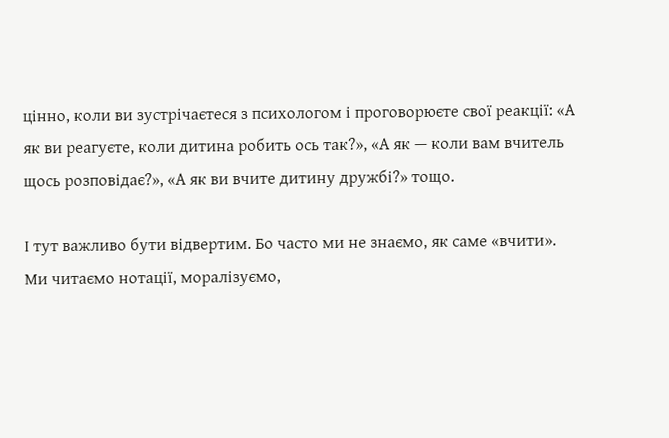цінно, коли ви зустрічаєтеся з психологом і проговорюєте свої реакції: «А як ви реагуєте, коли дитина робить ось так?», «А як — коли вам вчитель щось розповідає?», «А як ви вчите дитину дружбі?» тощо.

І тут важливо бути відвертим. Бо часто ми не знаємо, як саме «вчити». Ми читаємо нотації, моралізуємо,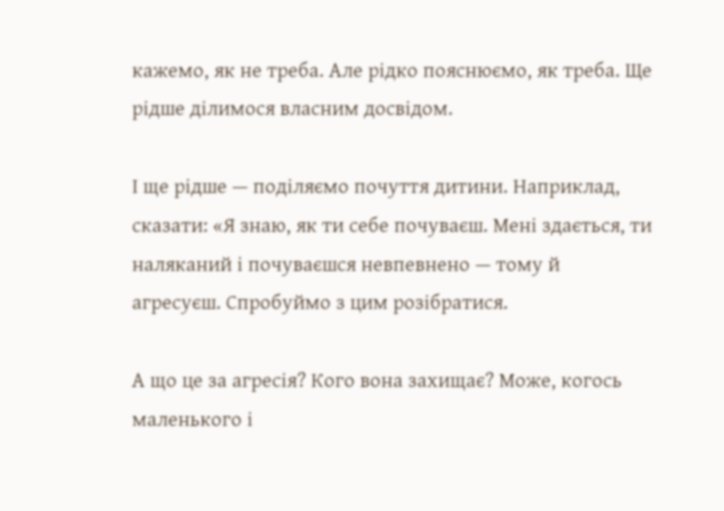кажемо, як не треба. Але рідко пояснюємо, як треба. Ще рідше ділимося власним досвідом.

І ще рідше — поділяємо почуття дитини. Наприклад, сказати: «Я знаю, як ти себе почуваєш. Мені здається, ти наляканий і почуваєшся невпевнено — тому й агресуєш. Спробуймо з цим розібратися.

А що це за агресія? Кого вона захищає? Може, когось маленького і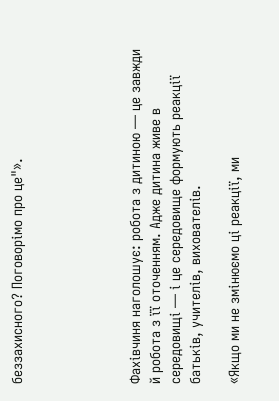беззахисного? Поговорімо про це"».





Фахівчиня наголошує: робота з дитиною — це завжди й робота з її оточенням. Адже дитина живе в середовищі — і це середовище формують реакції батьків, учителів, вихователів.

«Якщо ми не змінюємо ці реакції, ми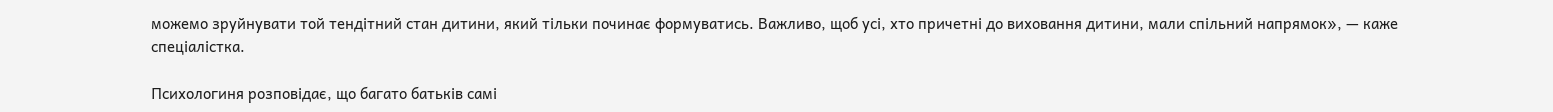можемо зруйнувати той тендітний стан дитини, який тільки починає формуватись. Важливо, щоб усі, хто причетні до виховання дитини, мали спільний напрямок», — каже спеціалістка.

Психологиня розповідає, що багато батьків самі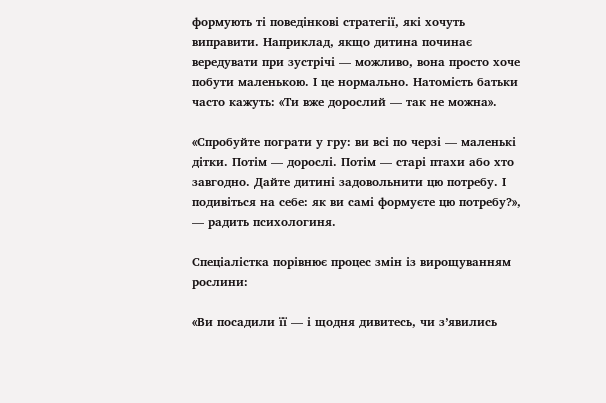формують ті поведінкові стратегії, які хочуть виправити. Наприклад, якщо дитина починає вередувати при зустрічі — можливо, вона просто хоче побути маленькою. І це нормально. Натомість батьки часто кажуть: «Ти вже дорослий — так не можна».

«Спробуйте пограти у гру: ви всі по черзі — маленькі дітки. Потім — дорослі. Потім — старі птахи або хто завгодно. Дайте дитині задовольнити цю потребу. І подивіться на себе: як ви самі формуєте цю потребу?», — радить психологиня.

Спеціалістка порівнює процес змін із вирощуванням рослини:

«Ви посадили її — і щодня дивитесь, чи з’явились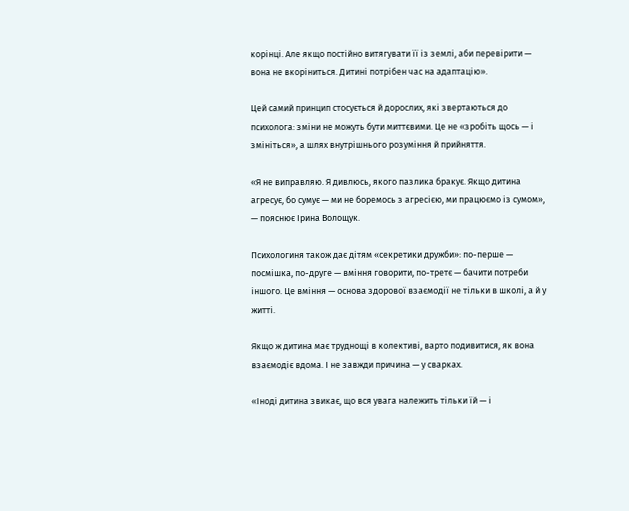корінці. Але якщо постійно витягувати її із землі, аби перевірити — вона не вкоріниться. Дитині потрібен час на адаптацію».

Цей самий принцип стосується й дорослих, які звертаються до психолога: зміни не можуть бути миттєвими. Це не «зробіть щось — і змініться», а шлях внутрішнього розуміння й прийняття.

«Я не виправляю. Я дивлюсь, якого пазлика бракує. Якщо дитина агресує, бо сумує — ми не боремось з агресією, ми працюємо із сумом», — пояснює Ірина Волощук.

Психологиня також дає дітям «секретики дружби»: по-перше — посмішка, по-друге — вміння говорити, по-третє — бачити потреби іншого. Це вміння — основа здорової взаємодії не тільки в школі, а й у житті.

Якщо ж дитина має труднощі в колективі, варто подивитися, як вона взаємодіє вдома. І не завжди причина — у сварках.

«Іноді дитина звикає, що вся увага належить тільки їй — і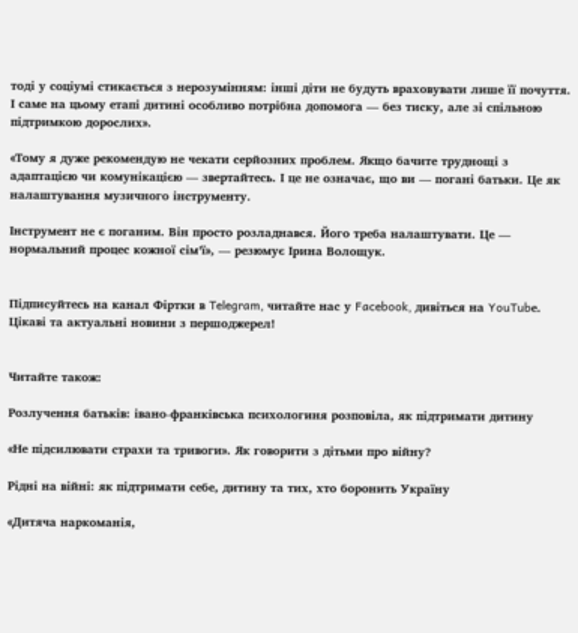тоді у соціумі стикається з нерозумінням: інші діти не будуть враховувати лише її почуття. І саме на цьому етапі дитині особливо потрібна допомога — без тиску, але зі спільною підтримкою дорослих».

«Тому я дуже рекомендую не чекати серйозних проблем. Якщо бачите труднощі з адаптацією чи комунікацією — звертайтесь. І це не означає, що ви — погані батьки. Це як налаштування музичного інструменту.

Інструмент не є поганим. Він просто розладнався. Його треба налаштувати. Це — нормальний процес кожної сім’ї», — резюмує Ірина Волощук.


Підписуйтесь на канал Фіртки в Telegram, читайте нас у Facebook, дивіться на YouTubе. Цікаві та актуальні новини з першоджерел!


Читайте також:

Розлучення батьків: івано-франківська психологиня розповіла, як підтримати дитину

«Не підсилювати страхи та тривоги». Як говорити з дітьми про війну?

Рідні на війні: як підтримати себе, дитину та тих, хто боронить Україну

«Дитяча наркоманія,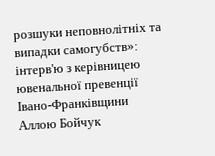розшуки неповнолітніх та випадки самогубств»: інтерв'ю з керівницею ювенальної превенції Івано-Франківщини Аллою Бойчук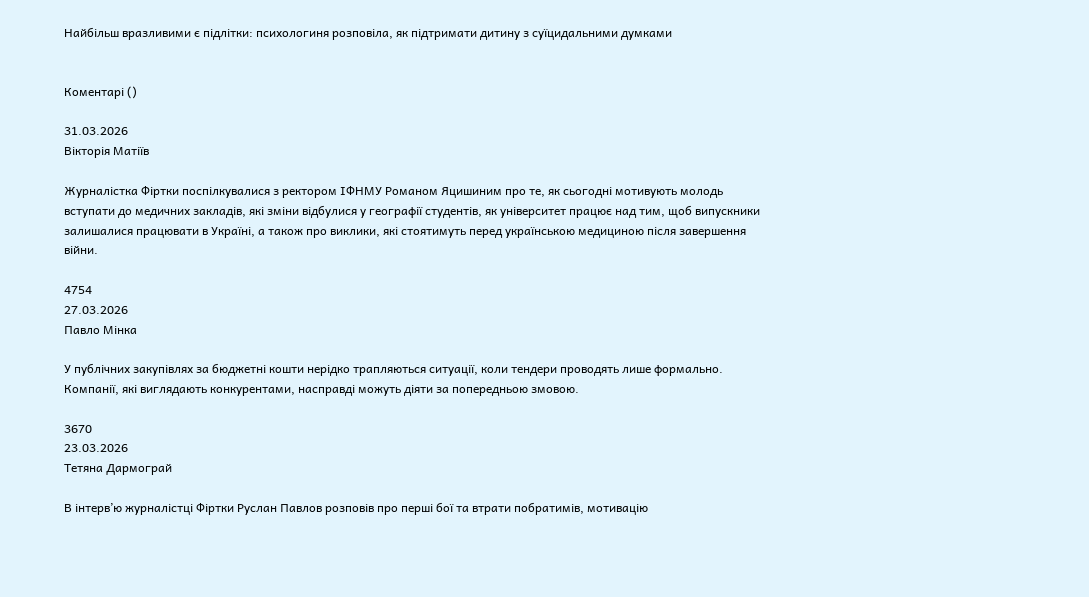Найбільш вразливими є підлітки: психологиня розповіла, як підтримати дитину з суїцидальними думками


Коментарі ()

31.03.2026
Вікторія Матіїв

Журналістка Фіртки поспілкувалися з ректором ІФНМУ Романом Яцишиним про те, як сьогодні мотивують молодь вступати до медичних закладів, які зміни відбулися у географії студентів, як університет працює над тим, щоб випускники залишалися працювати в Україні, а також про виклики, які стоятимуть перед українською медициною після завершення війни.

4754
27.03.2026
Павло Мінка

У публічних закупівлях за бюджетні кошти нерідко трапляються ситуації, коли тендери проводять лише формально. Компанії, які виглядають конкурентами, насправді можуть діяти за попередньою змовою.

3670
23.03.2026
Тетяна Дармограй

В інтерв’ю журналістці Фіртки Руслан Павлов розповів про перші бої та втрати побратимів, мотивацію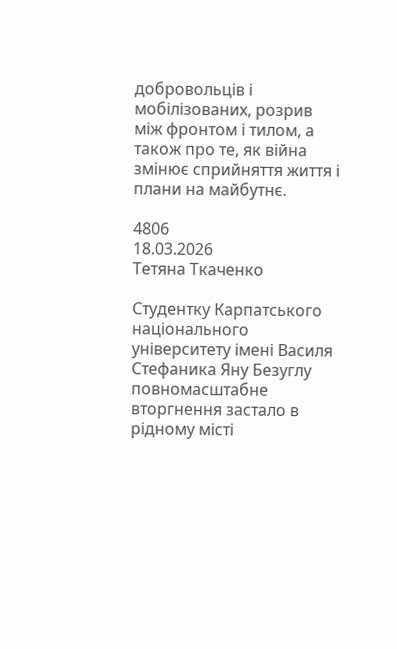добровольців і мобілізованих, розрив між фронтом і тилом, а також про те, як війна змінює сприйняття життя і плани на майбутнє.

4806
18.03.2026
Тетяна Ткаченко

Студентку Карпатського національного університету імені Василя Стефаника Яну Безуглу повномасштабне вторгнення застало в рідному місті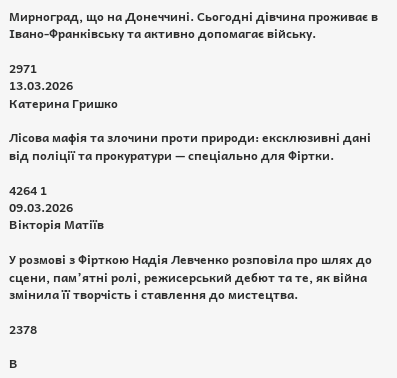Мирноград, що на Донеччині. Сьогодні дівчина проживає в Івано-Франківську та активно допомагає війську.

2971
13.03.2026
Катерина Гришко

Лісова мафія та злочини проти природи: ексклюзивні дані від поліції та прокуратури — спеціально для Фіртки.

4264 1
09.03.2026
Вікторія Матіїв

У розмові з Фірткою Надія Левченко розповіла про шлях до сцени, пам’ятні ролі, режисерський дебют та те, як війна змінила її творчість і ставлення до мистецтва.

2378

В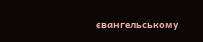євангельському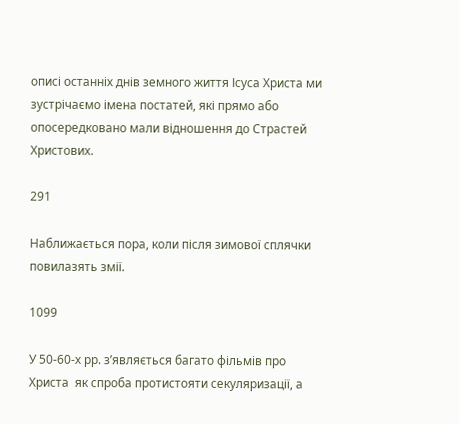описі останніх днів земного життя Ісуса Христа ми зустрічаємо імена постатей, які прямо або опосередковано мали відношення до Страстей Христових.

291

Наближається пора, коли після зимової сплячки повилазять змії.

1099

У 50-60-х рр. з’являється багато фільмів про Христа  як спроба протистояти секуляризації, а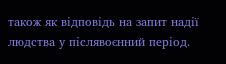також як відповідь на запит надії людства у післявоєнний період.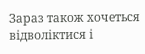Зараз також хочеться відволіктися і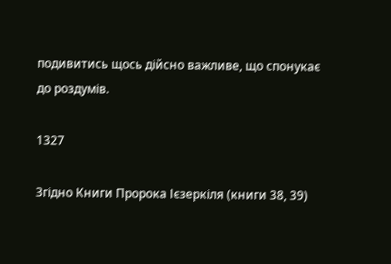подивитись щось дійсно важливе, що спонукає до роздумів.

1327

Згідно Книги Пророка Ієзеркіля (книги 38, 39)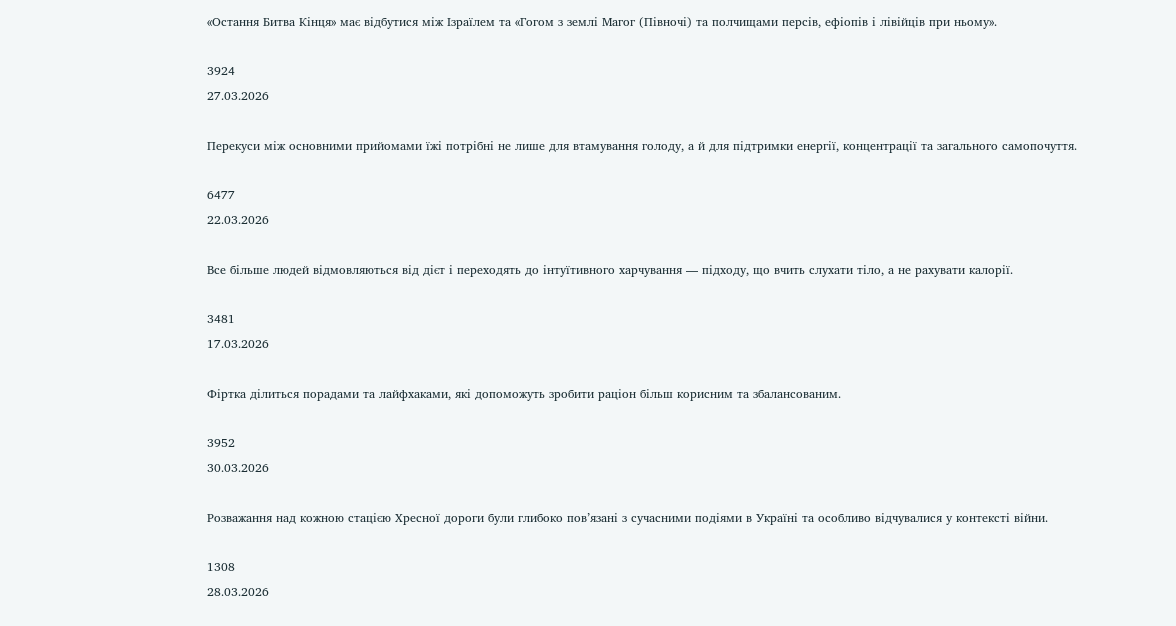«Остання Битва Кінця» має відбутися між Ізраїлем та «Гогом з землі Магог (Півночі) та полчищами персів, ефіопів і лівійців при ньому».

3924
27.03.2026

Перекуси між основними прийомами їжі потрібні не лише для втамування голоду, а й для підтримки енергії, концентрації та загального самопочуття.

6477
22.03.2026

Все більше людей відмовляються від дієт і переходять до інтуїтивного харчування — підходу, що вчить слухати тіло, а не рахувати калорії.

3481
17.03.2026

Фіртка ділиться порадами та лайфхаками, які допоможуть зробити раціон більш корисним та збалансованим.

3952
30.03.2026

Розважання над кожною стацією Хресної дороги були глибоко пов’язані з сучасними подіями в Україні та особливо відчувалися у контексті війни.

1308
28.03.2026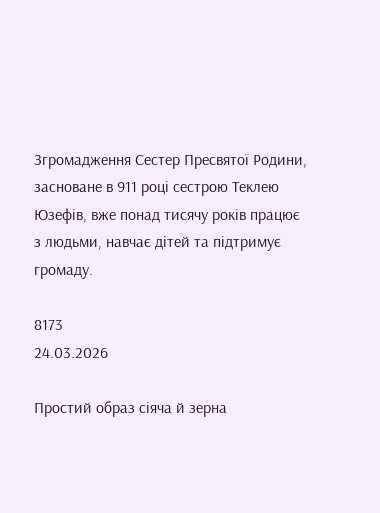Згромадження Сестер Пресвятої Родини, засноване в 911 році сестрою Теклею Юзефів, вже понад тисячу років працює з людьми, навчає дітей та підтримує громаду.

8173
24.03.2026

Простий образ сіяча й зерна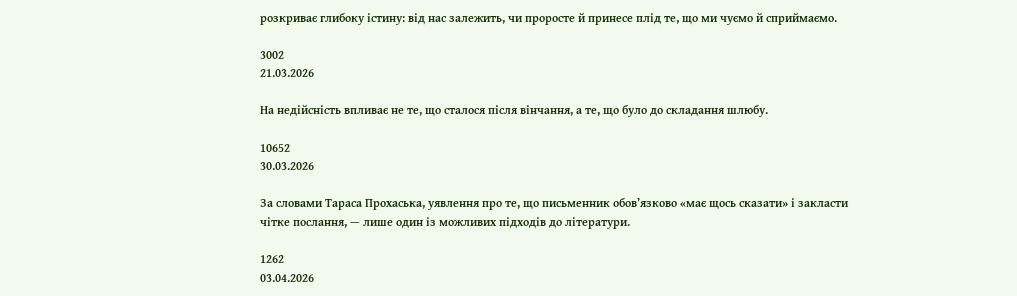розкриває глибоку істину: від нас залежить, чи проросте й принесе плід те, що ми чуємо й сприймаємо.

3002
21.03.2026

На недійсність впливає не те, що сталося після вінчання, а те, що було до складання шлюбу.

10652
30.03.2026

За словами Тараса Прохаська, уявлення про те, що письменник обов’язково «має щось сказати» і закласти чітке послання, — лише один із можливих підходів до літератури.

1262
03.04.2026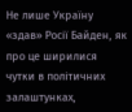Не лише Україну «здав» Росії Байден, як про це ширилися чутки в політичних залаштунках,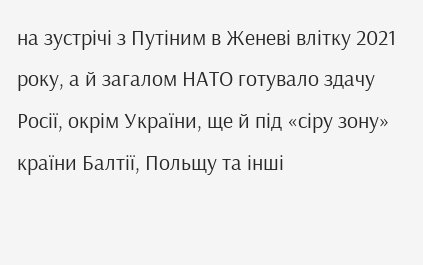на зустрічі з Путіним в Женеві влітку 2021 року, а й загалом НАТО готувало здачу Росії, окрім України, ще й під «сіру зону» країни Балтії, Польщу та інші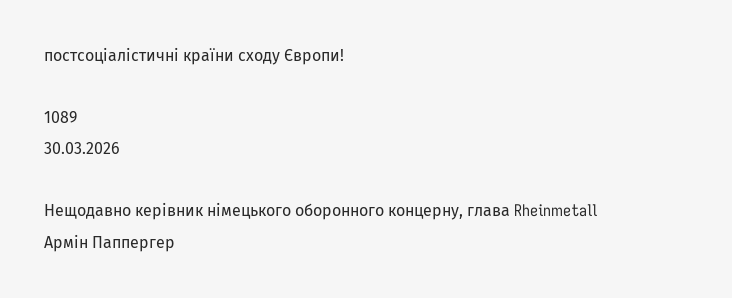постсоціалістичні країни сходу Європи!

1089
30.03.2026

Нещодавно керівник німецького оборонного концерну, глава Rheinmetall Армін Паппергер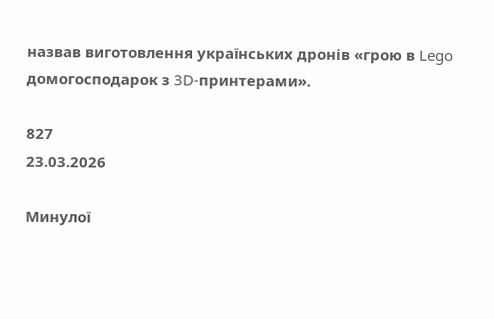назвав виготовлення українських дронів «грою в Lego домогосподарок з 3D-принтерами».

827
23.03.2026

Минулої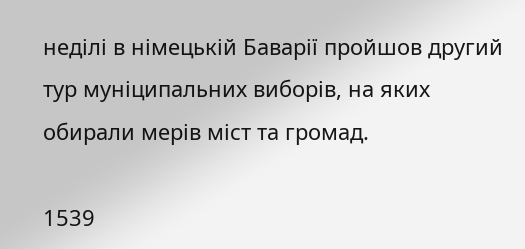неділі в німецькій Баварії пройшов другий тур муніципальних виборів, на яких обирали мерів міст та громад.

1539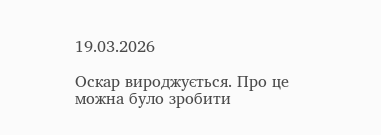19.03.2026

Оскар вироджується. Про це можна було зробити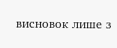висновок лише з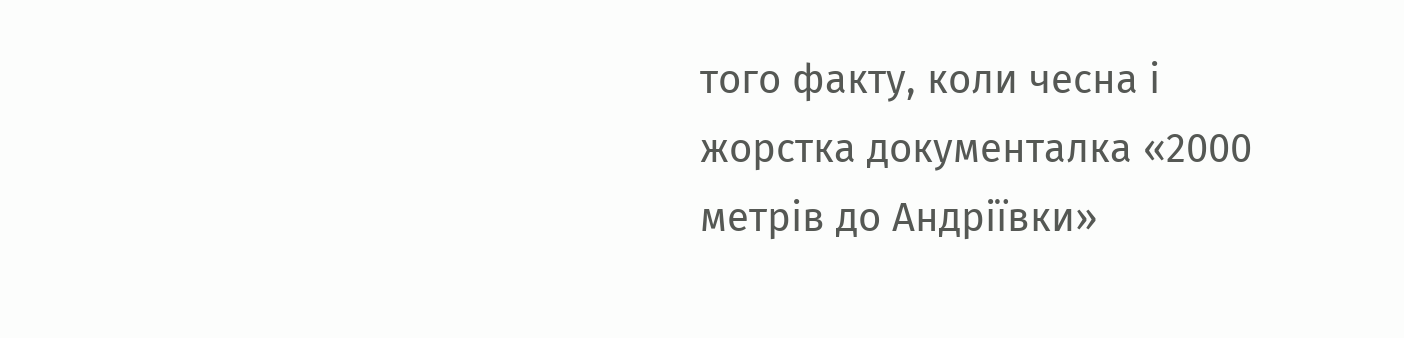того факту, коли чесна і жорстка документалка «2000 метрів до Андріївки»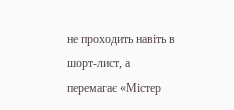не проходить навіть в шорт-лист, а перемагає «Містер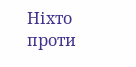Ніхто проти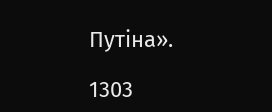Путіна».

1303